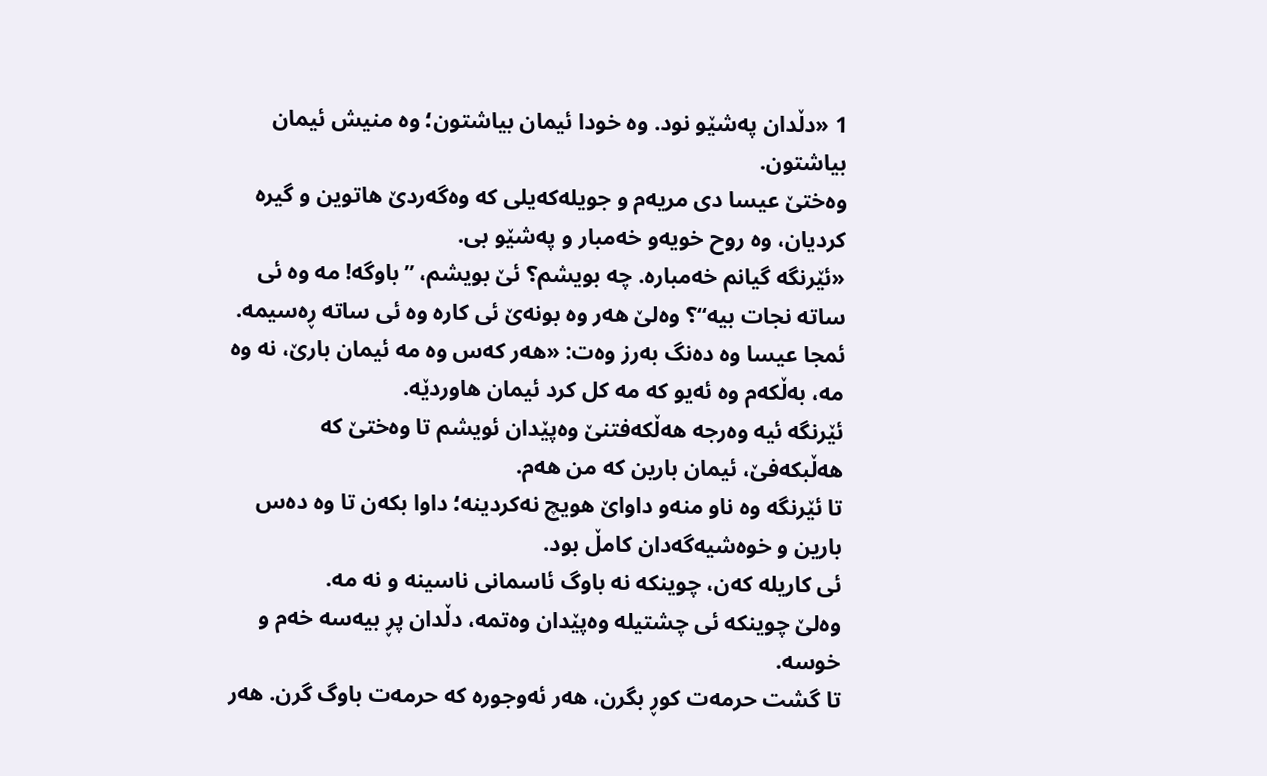1 «دڵدان پەشێو نود. وه خودا ئیمان بیاشتون؛ وه منیش ئیمان بیاشتون.
وەختێ عیسا دی مریەم و جویلەکەیلی که وەگەردێ هاتوین و گیره کردیان، وه روح خویەو خەمبار و پەشێو بی.
«ئێرنگه گیانم خەمباره. چه بویشم؟ ئێ بویشم، ”باوگه! مه وه ئی ساته نجات بیه“؟ وەلێ هەر وه بونەێ ئی کاره وه ئی ساتە ڕەسیمه.
ئمجا عیسا وه دەنگ بەرز وەت: «هەر کەس وه مه ئیمان بارێ، نه وه مه، بەڵکەم وه ئەیو که مه کل کرد ئیمان هاوردێه.
ئێرنگه ئیه وەرجه هەڵکەفتنێ وەپێدان ئویشم تا وەختێ که هەڵبکەفێ، ئیمان بارین که من هەم.
تا ئێرنگه وه ناو منەو داواێ هویچ نەکردینه؛ داوا بکەن تا وه دەس بارین و خوەشیەگەدان کامڵ بود.
ئی کاريله کەن، چوینکه نه باوگ ئاسمانی ناسینه و نه مه.
وەلێ چوینکه ئی چشتیله وەپێدان وەتمه، دڵدان پڕ بیەسه خەم و خوسه.
تا گشت حرمەت کوڕ بگرن، هەر ئەوجورە که حرمەت باوگ گرن. هەر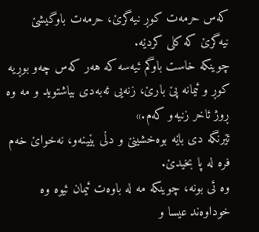کەس حرمەت کوڕ نیەگرێ، حرمەت باوگیشێ نیەگرێ که کلی کردێه.
چوینکه خاست باوگم ئیەسه که هەر کەس چەو بوڕیه کوڕ و ئیمانه پێ بارێ، زنەیی ئەبەدی بیاشتوید و مه وه ڕوژ ئاخر زنیەو کەم.»
ئێرنگه دی باێه بوەخشینێ و دڵی بێینەو، نەخواێ خەم فره له پا بخیدێ.
وه ئی بونه، چوینکه مه له باوەت ئیمان ئیوه وه خوداوەند عیسا و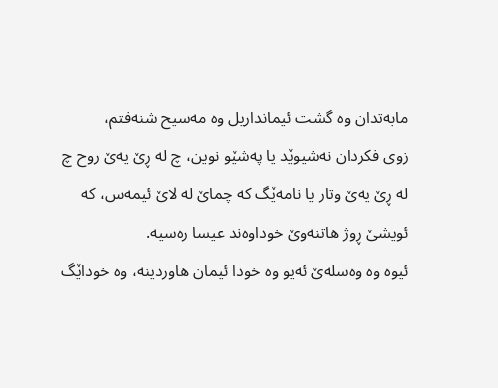مابەتدان وه گشت ئیمانداریل وه مەسیح شنەفتم،
زوی فکردان نەشیوێد یا پەشێو نوین، چ له ڕێ یەێ روح چ له ڕێ یەێ وتار یا نامەێگ که چماێ له لاێ ئیمەس، که ئویشێ ڕوژ هاتنەوێ خوداوەند عیسا رەسیه.
ئیوه وه وەسلەێ ئەیو وه خودا ئیمان هاوردینه، وه خوداێگ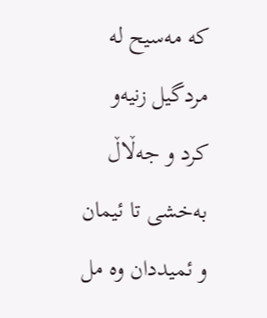که مەسیح له مردگیل زنیەو کرد و جەڵاڵ بەخشی تا ئیمان و ئمیددان وه مل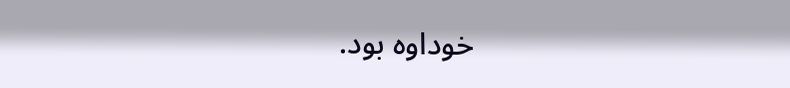خوداوه بود.